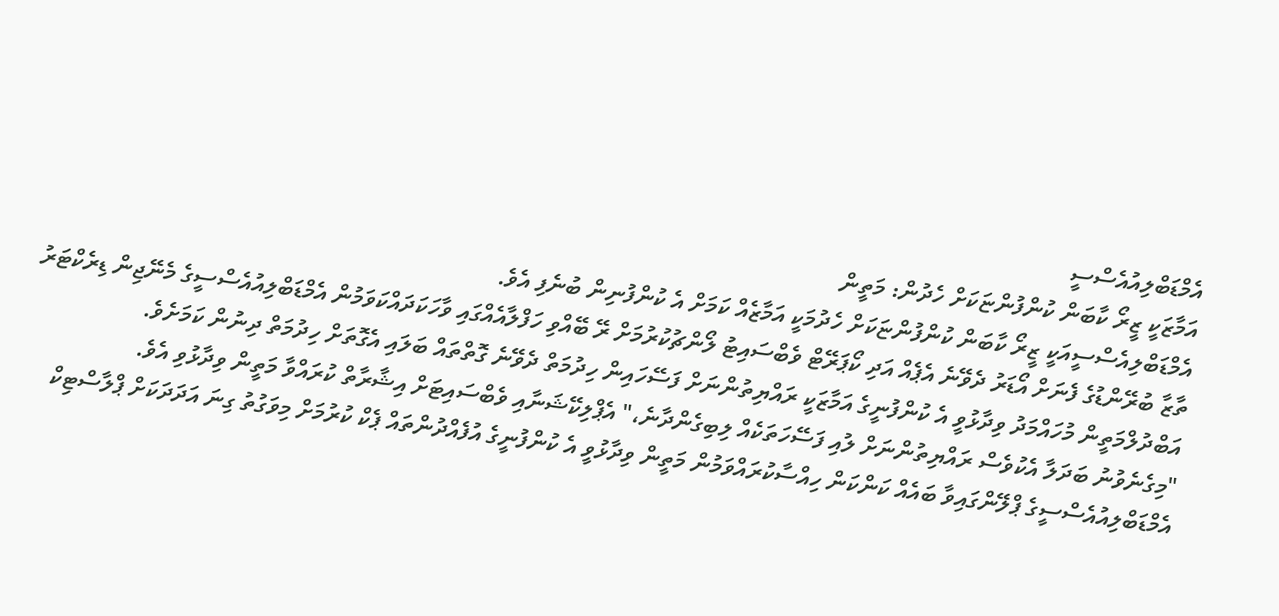އެމްޑަބްލިއުއެސްސީ
އަމާޒަކީ ޒީރޯ ކާބަން ކުންފުންޏަކަށް ހެދުން: މަތީން
އެމްޑަބްލިއެސްސީއަކީ ޒީރޯ ކާބަން ކުންފުންޏަކަށް ހެދުމަކީ އަމާޒެއް ކަމަށް އެ ކުންފުނިން ބުނެފި އެވެ.
ތާޒާ ބުރޭންޑުގެ ފެނަށް އޯޑަރު ދެވޭނެ އެޕެއް އަދި ކޯޕަރޭޓް ވެބްސައިޓު ލޯންޗުކުރުމަށް ރޭ ބޭއްވި ހަފްލާއެއްގައި ވާހަކަދައްކަވަމުން އެމްޑަބްލިއުއެސްސީގެ މެނޭޖިން ޑިރެކްޓަރު އަބްދުލްމަތީން މުހައްމަދު ވިދާޅުވީ އެ ކުންފުނީގެ އަމާޒަކީ ރައްޔިތުންނަށް ފަސޭހައިން ހިދުމަތް ދެވޭނެ ގޮތްތައް ބަލައި އެގޮތަށް ހިދުމަތް ދިނުން ކަމަށެވެ.
"މިގެނެވުނު ބަދަލާ އެކުވެސް ރައްޔިތުންނަށް ލުއި ފަސޭހަތަކެއް ލިބިގެންދާނެ،" އެޕްލިކޭޝަނާއި ވެބްސައިޓަށް އިޝާރާތް ކުރައްވާ މަތީން ވިދާޅުވި އެވެ.
އެމްޑަބްލިއުއެސްސީގެ ޕްލޭންގައިވާ ބައެއް ކަންކަން ހިއްސާކުރައްވަމުން މަތީން ވިދާޅުވީ އެ ކުންފުނީގެ އުފެއްދުންތައް ޕެކް ކުރުމަށް މިވަގުތު ގިނަ އަދަދަކަށް ޕްލާސްޓިކް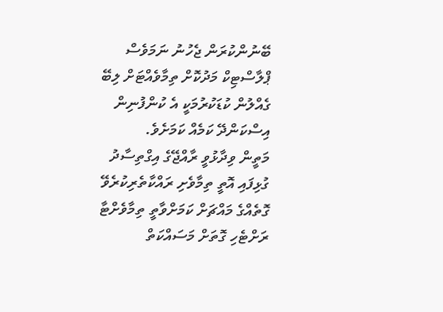ބޭނުންކުރަން ޖެހުނު ނަމަވެސް ޕްލާސްޓިކް މަދުކޮށް ތިމާވެއްޓަށް ލިބޭ ގެއްލުން ކުޑަކުރުމަކީ އެ ކުންފުނިން އިސްކަންދޭ ކަމެއް ކަމަށެވެ.
މަތީން ވިދާޅުވީ ރާއްޖޭގެ އިގްތިސާދު ގުޅިފައި އޮތީ ތިމާވެށި ރައްކާތެރިކުރެވޭ ގޮތެއްގެ މައްޗަށް ކަމަށްވާތީ ތިމާވެށްޓާ ރަށްޓެހި ގޮތަށް މަސައްކަތް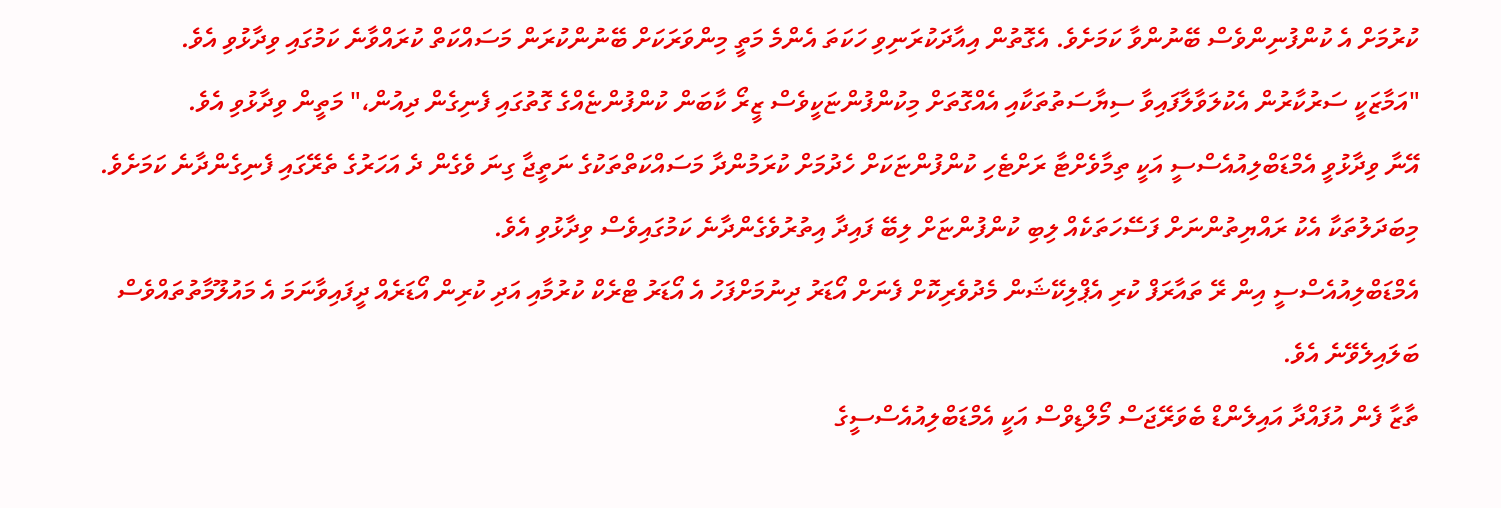ކުރުމަށް އެ ކުންފުނިންވެސް ބޭނުންވާ ކަމަށެވެ. އެގޮތުން އިއާދަކުރަނިވި ހަކަތަ އެންމެ މަތީ މިންވަރަކަށް ބޭނުންކުރަން މަސައްކަތް ކުރައްވާނެ ކަމުގައި ވިދާޅުވި އެވެ.
"އަމާޒަކީ ސަރުކާރުން އެކުލަވާލާފައިވާ ސިޔާސަތުތަކާއި އެއްގޮތަށް މިކުންފުންޏަކީވެސް ޒީރޯ ކާބަން ކުންފުންޏެއްގެ ގޮތުގައި ފެނިގެން ދިއުން،" މަތީން ވިދާޅުވި އެވެ.
އޭނާ ވިދާޅުވީ އެމްޑަބްލިއުއެސްސީ އަކީ ތިމާވެށްޓާ ރަށްޓެހި ކުންފުންޏަކަށް ހެދުމަށް ކުރަމުންދާ މަސައްކަތްތަކުގެ ނަތީޖާ ގިނަ ވެގެން ދެ އަހަރުގެ ތެރޭގައި ފެނިގެންދާނެ ކަމަށެވެ. މިބަދަލުތަކާ އެކު ރައްޔިތުންނަށް ފަސޭހަތަކެއް ލިބި ކުންފުންޏަށް ލިބޭ ފައިދާ އިތުރުވެގެންދާނެ ކަމުގައިވެސް ވިދާޅުވި އެވެ.
އެމްޑަބްލިއުއެސްސީ އިން ރޭ ތައާރަފް ކުރި އެޕްލިކޭޝަން މެދުވެރިކޮށް ފެނަށް އޯޑަރު ދިނުމަށްފަހު އެ އޯޑަރު ޓްރެކް ކުރުމާއި އަދި ކުރިން އޯޑަރެއް ދީފައިވާނަމަ އެ މައުލޫމާތުތައްވެސް ބަލައިލެވޭނެ އެވެ.
ތާޒާ ފެން އުފައްދާ އައިލެންޑް ބެވަރޭޖަސް މޯލްޑިވްސް އަކީ އެމްޑަބްލިއުއެސްސީގެ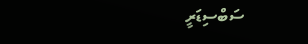ސަބްސިޑަރީ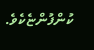ކުންފުންޏެކެވެ.